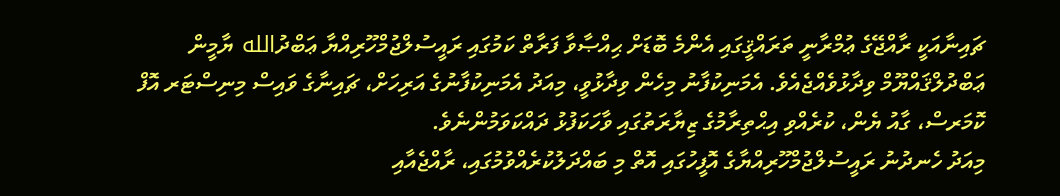ޗައިނާއަކީ ރާއްޖޭގެ ޢުމްރާނީ ތަރައްޤީގައި އެންމެ ބޮޑަށް ޙިއްޞާވާ ފަރާތް ކަމުގައި ރައީސުލްޖުމްހޫރިއްޔާ ޢަބްދުالله ޔާމީން ޢަބްދުލްޤައްޔޫމް ވިދާޅުވެއްޖެއެވެ. އެމަނިކުފާނު މިހެން ވިދާޅުވީ، މިއަދު އެމަނިކުފާނުގެ އަރިހަށް، ޗައިނާގެ ވައިސް މިނިސްޓަރ އޮފް ކޮމަރސް، ގާއު ޔެން، ކުރެއްވި އިޙްތިރާމުގެ ޒިޔާރަތުގައި ވާހަކަފުޅު ދައްކަވަމުންނެވެ.
މިއަދު ހެނދުނު ރައީސުލްޖުމްހޫރިއްޔާގެ އޮފީހުގައި އޮތް މި ބައްދަލުކުރެއްވުމުގައި، ރާއްޖެއާއި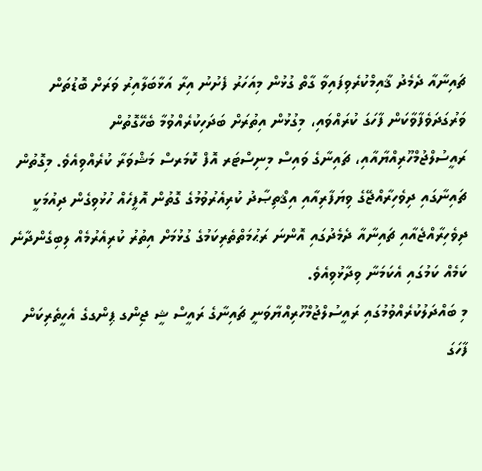ޗައިނާއާ ދެމެދު ޤާއިމްކުރެވިފައިވާ ގާތް ގުޅުން މިއަހަރު ފެށުނު އިރާ އަޅާބަލާއިރު ވަރަށް ބޮޑުތަން ވަރުގަދަވެފާވާކަން ފާހަގަ ކުރައްވައި، މިގުޅުން އިތުރަށް ބަދަހިކުރެއްވުމާ ބެހޭގޮތުން ރައީސުލްޖުމްހޫރިއްޔާއާއި، ޗައިނާގެ ވައިސް މިނިސްޓަރ އޮފް ކޮމަރސް މަޝްވަރާ ކުރެއްވިއެވެ. މިގޮތުން ޗައިނާގައި ދިވެހިރާއްޖޭގެ ވިޔަފާރިއާއި އިޤްތިޞާދު ކުރިއެރުވުމުގެ ގޮތުން އޮފީހެއް ހުޅުވިގެން ދިއުމަކީ ދިވެހިރާއްޖެއާއި ޗައިނާއާ ދެމެދުގައި އޮންނަ ރަޙުމަތްތެރިކަމުގެ ގުޅުމަށް އިތުރު ކުރިއެރުމެއް ލިބިގެންދާނެ ކަމެއް ކަމުގައި އެކަމަނާ ވިދާޅުވިއެވެ.
މި ބައްދަލުކުރެއްވުމުގައި ރައީސުލްޖުމްހޫރިއްޔާވަނީ ޗައިނާގެ ރައީސް ޝީ ޖިންގ ޕިންގގެ އެހީތެރިކަން ފާހަގަ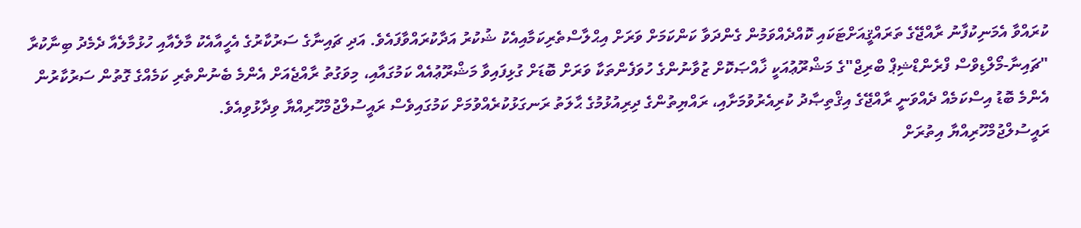ކުރައްވާ އެމަނިކުފާނު ރާއްޖޭގެ ތަރައްޤީއަށްޓަކައި ކޮއްދެއްވަމުން ގެންދަވާ ކަންކަމަށް ވަރަށް އިޙްލާސްތެރިކަމާއިއެކު ޝުކުރު އަދާކުރައްވާފައެވެ. އަދި ޗައިނާގެ ސަރުކާރުގެ އެހީއާއެކު މާލެއާއި ހުޅުމާލެއާ ދެމެދު ބިނާކުރާ "ޗައިނާ-މޯލްޑިވްސް ފްރެންޑްޝިޕް ބްރިޖް"ގެ މަޝްރޫޢުއަކީ ޚާއްޞަކޮށް ޒުވާނުންގެ ހުވަފެންތަކާ ވަރަށް ބޮޑަށް ގުޅިފައިވާ މަޝްރޫޢުއެއް ކަމުގައާއި، މިވަގުތު ރާއްޖެއަށް އެންމެ ބެނުންތެރި ކަމެއްގެ ގޮތުން ސަރުކާރުން އެންމެ ބޮޑު އިސްކަމެއް ދެއްވަނީ ރާއްޖޭގެ އިޤްތިޞާދު ކުރިއެރުވުމަށާއި، ރައްޔިތުންގެ ދިރިއުޅުމުގެ ޙާލަތު ރަނގަޅުކުރެއްވުމަށް ކަމުގައިވެސް ރައީސުލްޖުމްހޫރިއްޔާ ވިދާޅުވިއެވެ.
ރައީސުލްޖުމްހޫރިއްޔާ އިތުރަށް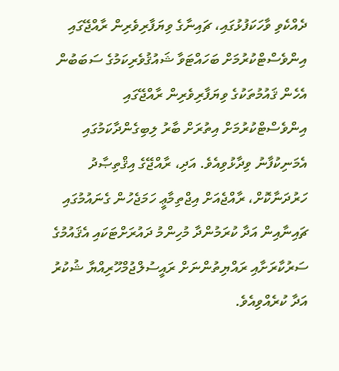ދެއްކެވި ވާހަކަފުޅުގައި، ޗައިނާގެ ވިޔަފާރިވެރިން ރާއްޖޭގައި އިންވެސްޓްކުރުމަށް ބަހައްޓަވާ ޝައުޤުވެރިކަމުގެ ސަބަބުން އެހެން ޤައުމުތަކުގެ ވިޔަފާރިވެރިން ރާއްޖޭގައި އިންވެސްޓްކުރުމަށް އިތުރަށް ބާރު ލިބިގެންދާކަމުގައި އެމަނިކުފާނު ވިދާޅުވިއެވެ. އަދި، ރާއްޖޭގެ އިޤްތިޞާދު ހަރުދަނާކޮށް، ރާއްޖެއަށް އިޖްތިމާޢީ ހަމަޖެހުން ގެނައުމުގައި ޗައިނާއިން އަދާ ކުރަމުންދާ މުހިންމު ދައުރަށްޓަކައި އެޤައުމުގެ ސަރުކާރަށާއި ރައްޔިތުންނަށް ރައީސުލްޖުމްހޫރިއްޔާ ޝުކުރު އަދާ ކުރެއްވިއެވެ.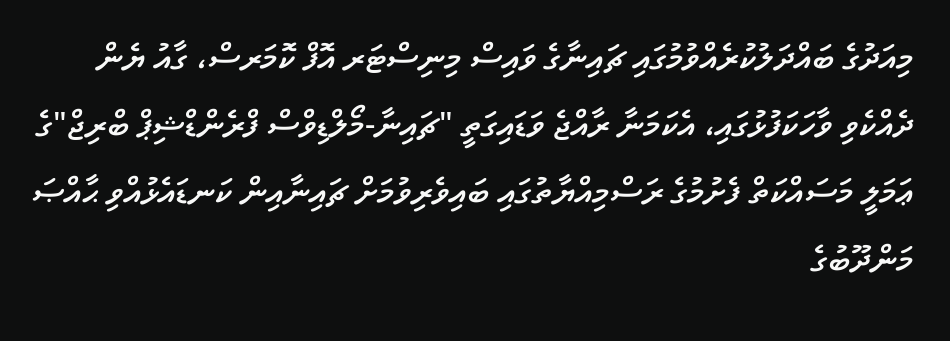މިއަދުގެ ބައްދަލުކުރެއްވުމުގައި ޗައިނާގެ ވައިސް މިނިސްޓަރ އޮފް ކޮމަރސް، ގާއު ޔެން ދެއްކެވި ވާހަކަފުޅުގައި، އެކަމަނާ ރާއްޖެ ވަޑައިގަތީ "ޗައިނާ-މޯލްޑިވްސް ފްރެންޑްޝިޕް ބްރިޖް"ގެ ޢަމަލީ މަސައްކަތް ފެށުމުގެ ރަސްމިއްޔާތުގައި ބައިވެރިވުމަށް ޗައިނާއިން ކަނޑައެޅުއްވި ޙާއްޞަ މަންދޫބުގެ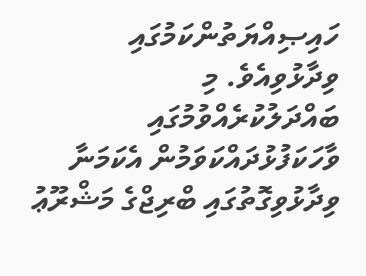ހައިޞިއްޔަތުންކަމުގައި ވިދާޅުވިއެވެ. މި ބައްދަލުކުރެއްވުމުގައި ވާހަކަފުޅުދައްކަވަމުން އެކަމަނާ ވިދާޅުވިގޮތުގައި ބްރިޖްގެ މަޝްރޫޢު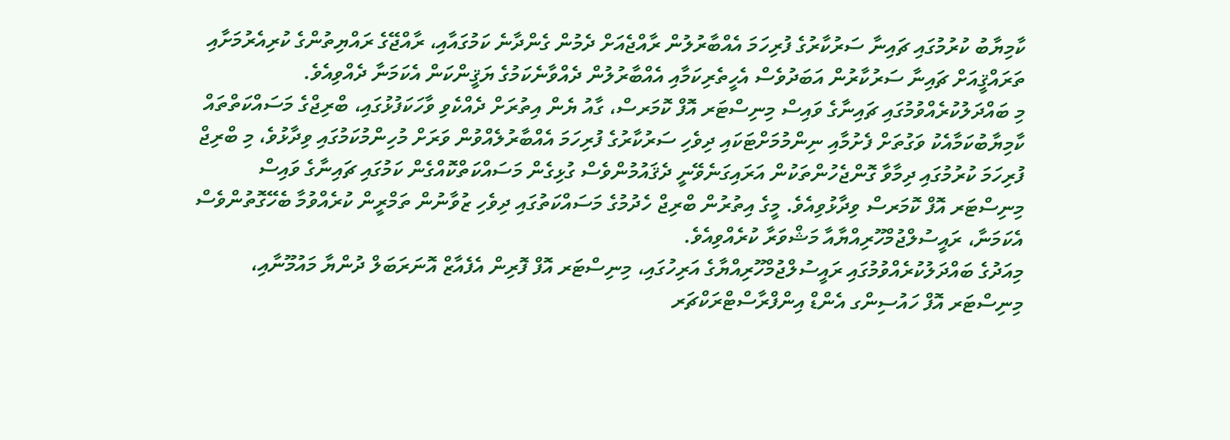ކާމިޔާބު ކުރުމުގައި ޗައިނާ ސަރުކާރުގެ ފުރިހަމަ އެއްބާރުލުން ރާއްޖެއަށް ދެމުން ގެންދާނެ ކަމުގައާއި، ރާއްޖޭގެ ރައްޔިތުންގެ ކުރިއެރުމަށާއި ތަރައްޤީއަށް ޗައިނާ ސަރުކާރުން އަބަދުވެސް އެހީތެރިކަމާއި އެއްބާރުލުން ދެއްވާނެކަމުގެ ޔަޤީންކަން އެކަމަނާ ދެއްވިއެވެ.
މި ބައްދަލުކުރެއްވުމުގައި ޗައިނާގެ ވައިސް މިނިސްޓަރ އޮފް ކޮމަރސް، ގާއު ޔެން އިތުރަށް ދެއްކެވި ވާހަކަފުޅުގައި، ބްރިޖްގެ މަސައްކަތްތައް ކާމިޔާބުކަމާއެކު ވަގުތަށް ފެށުމާއި ނިންމުމަށްޓަކައި ދިވެހި ސަރުކާރުގެ ފުރިހަމަ އެއްބާރުލެއްވުން ވަރަށް މުހިންމުކަމުގައި ވިދާޅުވެ، މި ބްރިޖް ފުރިހަމަ ކުރުމުގައި ދިމާވާ ގޮންޖެހުންތަކުން އަރައިގަނެވޭނީ ދެޤައުމުންވެސް ގުޅިގެން މަސައްކަތްކޮއްގެން ކަމުގައި ޗައިނާގެ ވައިސް މިނިސްޓަރ އޮފް ކޮމަރސް ވިދާޅުވިއެވެ. މީގެ އިތުރުން ބްރިޖް ހެދުމުގެ މަސައްކަތުގައި ދިވެހި ޒުވާނުން ތަމްރީން ކުރެއްވުމާ ބެހޭގޮތުންވެސް އެކަމަނާ، ރައީސުލްޖުމްހޫރިއްޔާއާ މަޝްވަރާ ކުރެއްވިއެވެ.
މިއަދުގެ ބައްދަލުކުރެއްވުމުގައި ރައީސުލްޖުމްހޫރިއްޔާގެ އަރިހުގައި، މިނިސްޓަރ އޮފް ފޮރިން އެފެއާޒް އޮނަރަބަލް ދުންޔާ މައުމޫނާއި، މިނިސްޓަރ އޮފް ހައުސިންގ އެންޑް އިންފްރާސްޓްރަކްޗަރ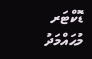ޑޮކްޓަރ މުޙައްމަދު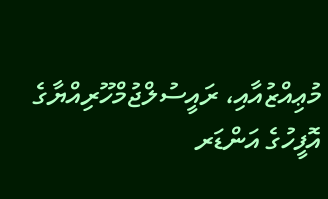މުޢިއްޒުއާއި، ރައީސުލްޖުމްހޫރިއްޔާގެ އޮފީހުގެ އަންޑަރ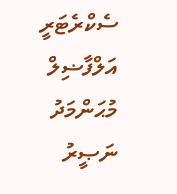ސެކްރެޓަރީ އަލްފާޟިލް މުޙަންމަދު ނަޞީރު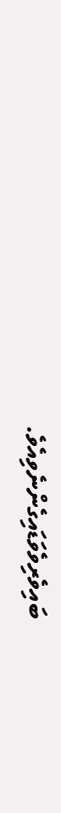ބައިވެރިވެވަޑައިގެންނެވިއެވެ.